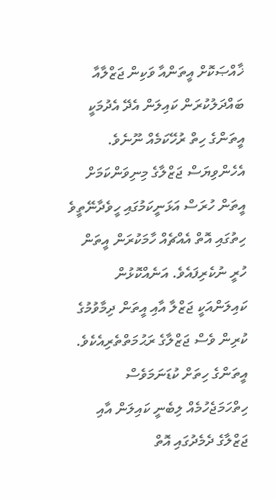ޚާއްޞަކޮށް އީތަންއާ ވަކިން ޖަޒްލާއާ ބައްދަލުކުރަން ކައިލަން އެދޭ އެދުމަކީ އީތަންގެ ހިތް ރުހޭކަމެއް ނޫނެވެ. އެހެންވިޔަސް ޖަޒްލާގެ މިނިވަންކަމަށް އީތަން ހުރަސް އަޅަނީކަމުގައި ހީވެދާނޭތީވެ ހިތުގައި އޮތް އެއްޗެއް ހާމަކުރަން އީތަން ހުރީ ނުކެރިފައެވެ. އަނެއްކޮޅުން ކައިލަންއަކީ ޖަޒްލާ އާއި އީތަން ދިމާވުމުގެ ކުރިން ވެސް ޖަޒްލާގެ ރަޙުމަތްތެރިއެކެވެ. އީތަންގެ ހިތަށް ކުޑަނަމަވެސް ހިތްހަމަޖެހުމެއް ލިބެނީ ކައިލަން އާއި ޖަޒްލާގެ ދެމެދުގައި އޮތް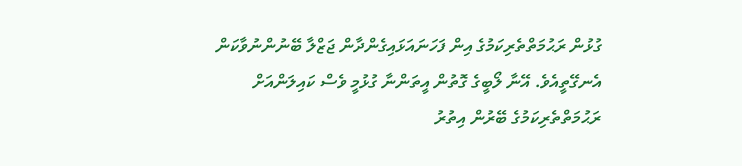ގުޅުން ރަޙުމަތްތެރިކަމުގެ އިން ފަހަނައަޅައިގެންދާން ޖަޒްލާ ބޭނުންނުވާކަން އެނގޭތީއެވެ. އޭނާ ލޯބީގެ ގޮތުން އީތަންނާ ގުޅުމީ ވެސް ކައިލަންއަށް ރަޙުމަތްތެރިކަމުގެ ބޭރުން އިތުރު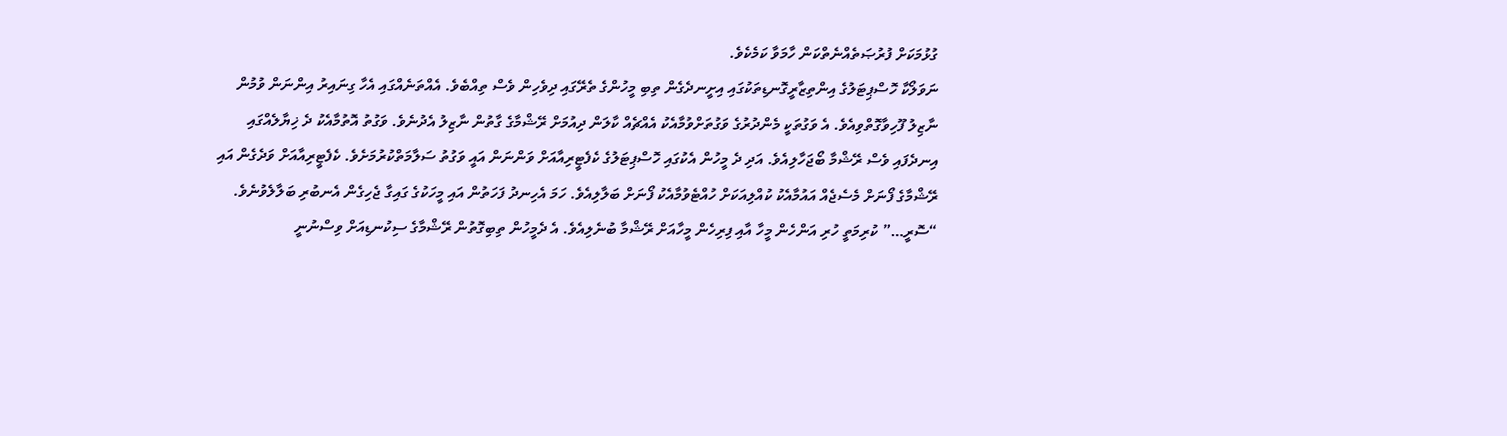ގުޅުމަކަށް ފުރުޞަތެއްނެތްކަން ހާމަވާ ކަމެކެވެ.
ނަވަލޯކާ ހޮސްޕިޓަލުގެ އިންތިޒާރީގޮނޑިތަކުގައި އިށީނދެގެން ތިބި މީހުންގެ ތެރޭގައި ދިވެހިން ވެސް ތިއްބެވެ. އެއްތަނެއްގައި އެހާ ގިނައިރު އިންނަން ވުމުން ނާޒިލު ފޫހިވާގޮތްވިއެވެ. އެ ވަގުތަކީ މެންދުރުގެ ވަގުތަށްވުމާއެކު އެއްޗެއް ކާލަން ދިއުމަށް ރޭޝްމާގެ ގާތުން ނާޒިލު އެދުނެވެ. ވަގުތު އޮތުމާއެކު ދެ ޚިޔާލެއްގައި އިނދެފައި ވެސް ރޭޝްމާ ބޯޖަހާލިއެވެ. އަދި ދެ މީހުން އެކުގައި ހޮސްޕިޓަލުގެ ކެފެޓީރިއާއަށް ވަންނަން އައީ ވަގުތު ސަލާމަތްކުރުމަށެވެ. ކެފެޓީރިއާއަށް ވަދެގެން އައި ރޭޝްމާގެ ފޯނަށް މެސެޖެއް އައުމާއެކު ކުއްލިއަކަށް ހުއްޓެވުމާއެކު ފޯނަށް ބަލާލިއެވެ. ހަމަ އެހިނދު ފަހަތުން އައި މީހަކުގެ ގައިގާ ޖެހިގެން އެނބުރި ބަލާލެވުނެވެ.
“ސޮރީ…” ކުރިމަތީ ހުރި އަންހެން މީހާ އާއި ފިރިހެން މީހާއަށް ރޭޝްމާ ބުނެލިއެވެ. އެ ދެމީހުން ތިބިގޮތުން ރޭޝްމާގެ ސިކުނޑިއަށް ވިސްނުނީ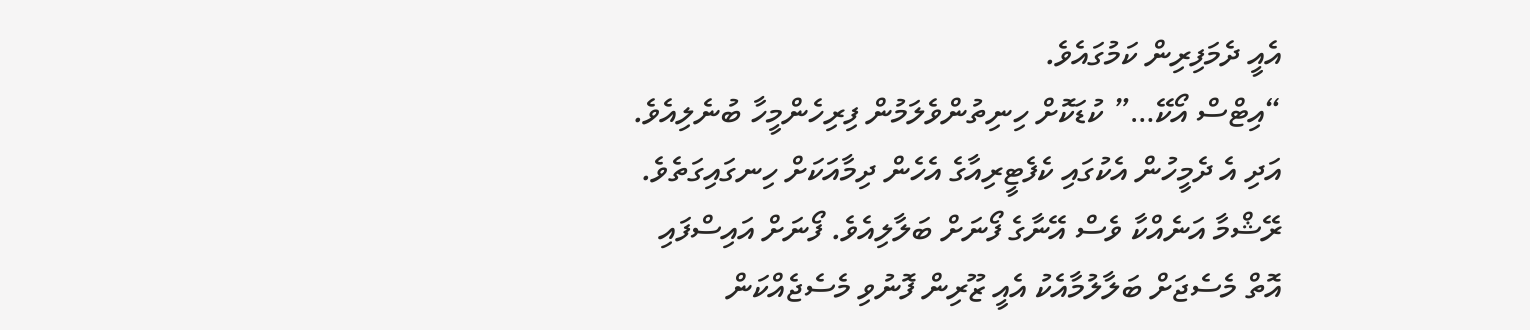އެއީ ދެމަފިރިން ކަމުގައެވެ.
“އިޓްސް އޯކޭ…” ކުޑަކޮށް ހިނިތުންވެލަމުން ފިރިހެންމީހާ ބުނެލިއެވެ. އަދި އެ ދެމީހުން އެކުގައި ކެފެޓީރިއާގެ އެހެން ދިމާއަކަށް ހިނގައިގަތެވެ.
ރޭޝްމާ އަނެއްކާ ވެސް އޭނާގެ ފޯނަށް ބަލާލިއެވެ. ފޯނަށް އައިސްފައި އޮތް މެސެޖަށް ބަލާލުމާއެކު އެއީ ޒޫރިން ފޮނުވި މެސެޖެއްކަން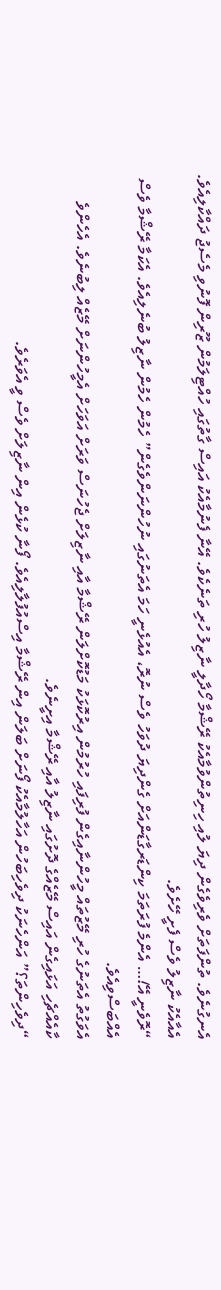އެނގުނެވެ. ތުންފަތަށް ވެރިވެގެން ދިޔަ ލުއި ހިނިތުންވުމާއެކު ރޭޝްމާ ހޯދާލީ ނާޒިލު ހުރި ތަނެކެވެ. އޭނާ ފެނުމާއެކު އައިސް ގާތުގައި ހުއްޓިލަމުން ޒޫރިން ފޮނުވި މެސެޖު ދައްކާލިއެވެ. އެއާއެކު ނާޒިލު ވެސް ފެށީ ހޭށެވެ.
“ރޮވެނީ އޭ!… އެންމެ ފުރަތަމަ ކިންޑަރގާޑަންއަށް ގެންދިޔަ ދުވަހު ވެސް ނުރޮ، އެއުޅެނީ ހަމަ އެތަނުގައި ނުހުންނަންވެގެން” ހެމުން ހެމުން ނާޒިލު ބުނެލިއެވެ. އެކަމާ ރޭޝްމާ ވެސް އެއްބަސްވިއެވެ.
އެވަގުތު އެތަނުގެ ހުރި މޭޒުތައް މީހުންނާއިގެން ފުރިފައި ހުރުމުން އިރުކޮޅަކު މަޑުކޮށްލަން ރޭޝްމާ އާއި ނާޒިލަށް ޖެހުނަސް ވަރަށް އަވަހަށް އެމީހުންނަށް މޭޒެއް ލިބުނެވެ. އެހެންވެ ކާއެއްޗެހި އަޅައިގެން އައިސް މޭޒެއްގެ ދޮށުގައި ނާޒިލު އާއި ރޭޝްމާ އިށީނެވެ.
“ދިވެހިންތަ؟” އަންހެނަކު ދިވެހިބަހުން އަހާލުމާއެކު ފޯނަށް ބަލަން އިން ރޭޝްމާ އިސްއުފުލާލިއެވެ. ފޯނާ ކުޅެން އިން ނާޒިލަށް ވެސް ވީ އެވަރެވެ.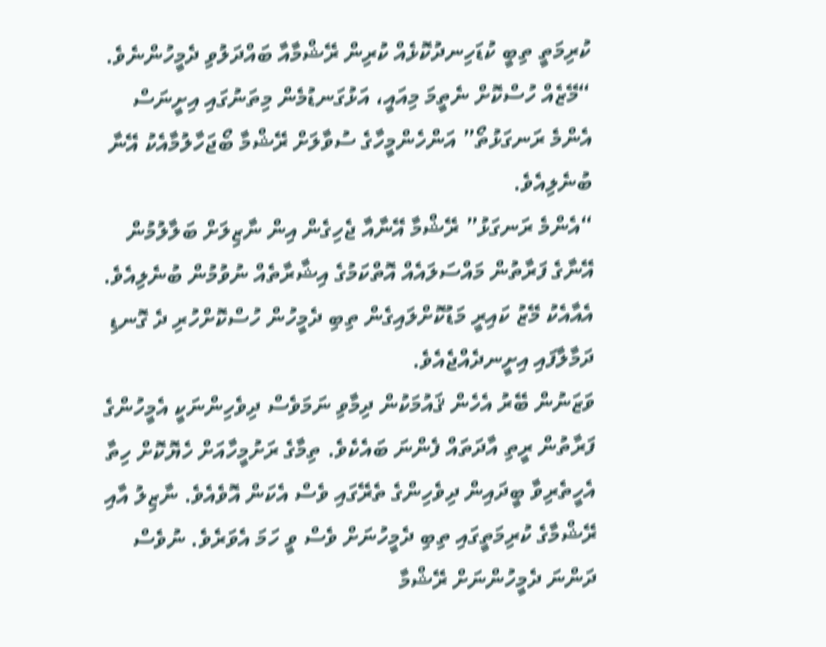ކުރިމަތީ ތިބީ ކުޑަހިނދުކޮޅެއް ކުރިން ރޭޝްމާއާ ބައްދަލުވި ދެމީހުންނެވެ.
“މޭޒެއް ހުސްކޮށް ނެތީމަ މިއައީ، އަޅުގަނޑުމެން މިތަނުގައި އިށީނަސް އެންމެ ރަނގަޅުތޯ” އަންހެންމީހާގެ ސުވާލަށް ރޭޝްމާ ބޯޖަހާލުމާއެކު އޭނާ ބުނެލިއެވެ.
“އެންމެ ރަނގަޅު” ރޭޝްމާ އޭނާއާ ޖެހިގެން އިން ނާޒިލަށް ބަލާލުމުން އޭނާގެ ފަރާތުން މައްސަލައެއް އޮތްކަމުގެ އިޝާރާތެއް ނުވުމުން ބުނެލިއެވެ. އެއާއެކު މޭޒު ކައިރީ މަޑުކޮށްލައިގެން ތިބި ދެމީހުން ހުސްކޮށްހުރި ދެ ގޮނޑި ދަމާލާފައި އިށީނދެއްޖެއެވެ.
ވަޒަނުން ބޭރު އެހެން ޤައުމަކުން ދިމާވި ނަމަވެސް ދިވެހިންނަކީ އެމީހުންގެ ފަރާތުން ރީތި އާދަތައް ފެންނަ ބައެކެވެ. ތިމާގެ ރަށުމީހާއަށް ހެޔޮކޮށް ހިތާ އެހީތެރިވާ ބީދައިން ދިވެހިންގެ ތެރޭގައި ވެސް އެކަން އޮވެއެވެ. ނާޒިލު އާއި ރޭޝްމާގެ ކުރިމަތީގައި ތިބި ދެމީހުނަށް ވެސް ވީ ހަމަ އެވަރެވެ. ނުވެސް ދަންނަ ދެމީހުންނަށް ރޭޝްމާ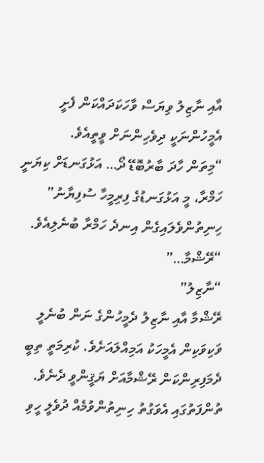އާއި ނާޒިލު ވިޔަސް ވާހަކަދައްކަން ފެށީ އެމީހުންނަކީ ދިވެހިންނަށް ވީތީއެވެ.
“މިތަން ހާދަ ބާރުބޮޑޭ ދޯ… އަޅުގަނޑަށް ކިޔަނީ ހަމްރާ، މީ އަޅުގަނޑުގެ ފިރިމީހާ ސުފިޔާނު” ހިނިތުންވެލައިގެން އިނދެ ހަމްރާ ބުނެލިއެވެ.
“ރޭޝްމާ…”
“ނާޒިލު”
ރޭޝްމާ އާއި ނާޒިލު ދެމީހުންގެ ނަން ބުނެލީ ވަކިވަކިން އެމީހަކު އަމިއްލައަށެވެ. ކުރިމަތީ ތިބީ ދެމަފިރިންކަން ރޭޝްމާއަށް ޔަޤީންވީ ދެނެވެ. ތުންފަތުގައި އެވަގުތު ހިނިތުންވުމެއް ދުވެލީ ހީވި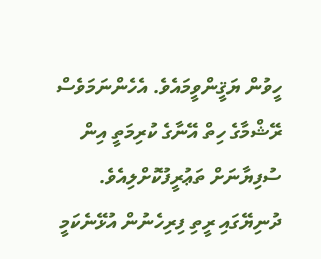ހީވުން ޔަޤީންވީމައެވެ. އެހެންނަމަވެސް ރޭޝްމާގެ ހިތް އޭނާގެ ކުރިމަތީ އިން ސުފިޔާނަށް ތަޢުރީފުކޮށްލިއެވެ. ދުނިޔޭގައި ރީތި ފިރިހެނުން އުޅޭނެކަމީ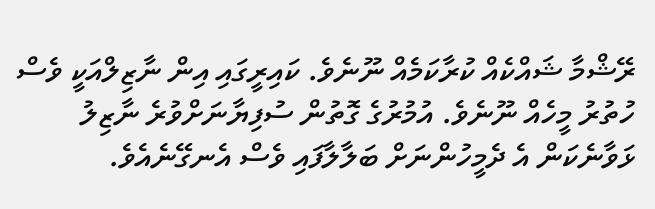ރޭޝްމާ ޝައްކެއް ކުރާކަމެއް ނޫނެވެ. ކައިރީގައި އިން ނާޒިލްއަކީ ވެސް ހުތުރު މީހެއް ނޫނެވެ. އުމުރުގެ ގޮތުން ސުފިޔާނަށްވުރެ ނާޒިލު ޅަވާނެކަން އެ ދެމީހުންނަށް ބަލާލާފައި ވެސް އެނގޭނެއެވެ.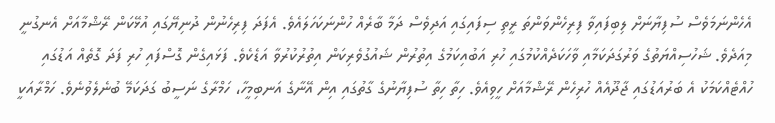އެހެންނަމަވެސް ސުފިޔާނަށް ލިބިފައިވާ ފިރިހެންވަންތަ ރީތި ސިފައިގައި އަދިވެސް ދަމާ ބާރެއް ހުންނަކަހަލައެވެ. އެފަދަ ފިރިހެނުން ދުނިޔޭގައި އުޅޭކަން ރޭޝްމާއަށް އެނގުނީ މިއަދެވެ. ޝަހުސިއްޔަތުގެ ވަރުގަދަކަމާއި ވާހަކަދެއްކުމުގައި ހުރި އަބުއިކަމުގެ އިތުރުން ޝައުގުވެރިކަން އިތުރުކުރުވާ އަޑެކެވެ. ފަޅައިގެން ގޮސްފައި ހުރި ފަދަ ގޮތެއް އަޑުގައި ހުއްޓެއްކަމަކު އެ ބަރުއަޑުގައި ޖާދޫއެއް ހުރިހެން ރޭޝްމާއަށް ހީވިއެވެ. ހިތާ ހިތާ ސުފިޔާނުގެ ގާތުގައި އިން އޭނާގެ އަނބިމީހާ، ހަމްރާގެ ނަސީބު ގަދަކަމޭ ބުނެލެވުނެވެ. ހަމްރާއަކީ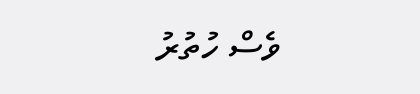ވެސް ހުތުރު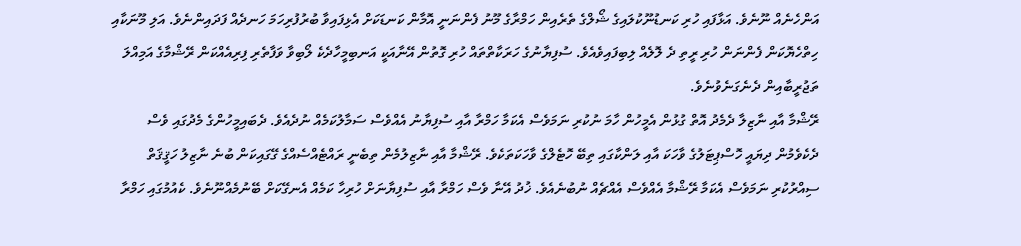އަންހެނެއް ނޫނެވެ. އަޅާފައި ހުރި ކަނޑުނޫކުލައިގެ ޝޯލްގެ ތެރެއިން ހަމްރާގެ މޫނު ފެންނަނީ އޮމާން ކަނޑަކަށް އެޅިފައިވާ ބުރުފުރިހަމަ ހަނދެއް ފަދައިންނެވެ. އަލި މޫނަކާއި ހިތްހެޔޮކަން ފެންނަން ހުރި ރީތި ދެ ލޮލެއް ލިބިފައިވެއެވެ. ސުފިޔާނުގެ ހަރަކާތްތައް ހުރި ގޮތުން އޭނާއަކީ އަނބިމީހާދެކެ ލޯބިވާ ވަފާތެރި ފިރިއެއްކަން ރޭޝްމާގެ އަމިއްލަ ތަޖުރީބާއިން ދެނެގަނެވުނެވެ.
ރޭޝްމާ އާއި ނާޒިލާ ދެމެދު އޮތް ގުޅުން އެމީހުން ހާމަ ނުކުރި ނަމަވެސް އެކަމާ ހަމްރާ އާއި ސުފިޔާނު އެއްވެސް ސަމާލުކަމެއް ނުދެއެވެ. ދެބައިމީހުންގެ މެދުގައި ވެސް ދެކެވެމުން ދިޔައީ ހޮސްޕިޓަލުގެ ވާހަކަ އާއި ލަންކާގައި ތިބޭ ހޮޓެލްގެ ވާހަކަތަކެވެ. ރޭޝްމާ އާއި ނާޒިލުމެން ތިބެނީ ރައްޓެއްސެއްގެ ގޭގައިކަން ބުނެ ނާޒިލު ހަޤީޤަތް ސިއްރުކުރި ނަމަވެސް އެކަމާ ރޭޝްމާ އެއްވެސް އެއްޗެއް ނުބުނެއެވެ. ޚުދު އޭނާ ވެސް ހަމްރާ އާއި ސުފިޔާނަށް ހުރިހާ ކަމެއް އެނގޭކަށް ބޭނުމެއްނޫނެވެ. ކެއުމުގައި ހަމްރާ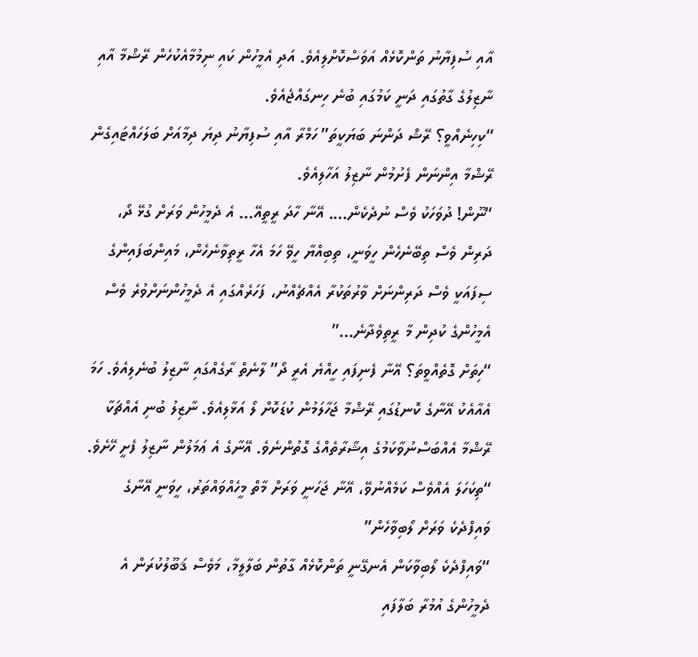އާއި ސުފިޔާނު ތަންކޮޅެއް އަވަސްކޮށްލިއެވެ. އަދި އެމީހުން ކައި ނިމުމާއެކުހެން ރޭޝްމާ އާއި ނާޒިލުގެ ގާތުގައި ދަނީ ކަމުގައި ބުނެ ހިނގައްޖެއެވެ.
“ކިހިނެއްވީ؟ ރޭޝް ދަންނަ ބަޔަކީތަ” ހަމްރާ އާއި ސުފިޔާނު ދިޔަ ދިމާއަށް ބަލަހައްޓައިގެން ރޭޝްމާ އިންނަން ފެށުމުން ނާޒިލު އަހާލިއެވެ.
“ނޫން! ދުވަހަކު ވެސް ނުދެކެން…. އޭނާ ހާދަ ރީތީއޭ… އެ ދެމީހުން ވަރަށް ގުޅޭ ދޯ، ދަރިން ވެސް ތިބޭނެހެން ހީވަނީ، ތިބިއްޔާ ހީވޭ ހަމަ އެހާ ރީތިވާނެހެން، މައިންބަފައިންގެ ސިފައަކީ ވެސް ދަރިންނަށް ވާރުތަކުރާ އެއްޗެއްނު، ފަހަރެއްގައި އެ ދެމީހުންނަށްވުރެ ވެސް އެމީހުންގެ ކުދިން މާ ރީތިވެދާނެ…”
“ހިތަށް ގޮތެއްވީތަ؟ އޭނާ ފެނިފައި ހީއްޔެ އެރީ ދޯ” ލާނެތް ރާގެއްގައި ނާޒިލު ބުނެލިއެވެ. ހަމަ އެއާއެކު އޭނާގެ ކޮނޑުގައި ރޭޝްމާ ޖަހާލަމުން ކުޑަކޮށް ލޯ އަޅާލިއެވެ. ނާޒިލު ބުނި އެއްޗަކާ ރޭޝްމާ އެއްބަސްނުވާކަމުގެ އިޝާރާތެއްގެ ގޮތުންނެވެ. އޭނާގެ އެ ޢަމަލުން ނާޒިލު ފެށީ ހޭށެވެ.
“ތިކަހަލަ އެއްވެސް ކަމެއްނުވޭ، އޭނާ ޖަހަނީ ވަރަށް މާތް މީހެއްވައްތަރު، ހީވަނީ އޭނާގެ ވައިފްދެކެ ވަރަށް ލޯބިވާހެން”
“ވައިފްދެކެ ލޯބިވާކަން އެނގޭނީ ތަންކޮޅެއް ގާތުން ބަލާލީމާ، މަވެސް ޤަބޫލުކުރަން އެ ދެމީހުންގެ އުމުރާ ބަލާފައި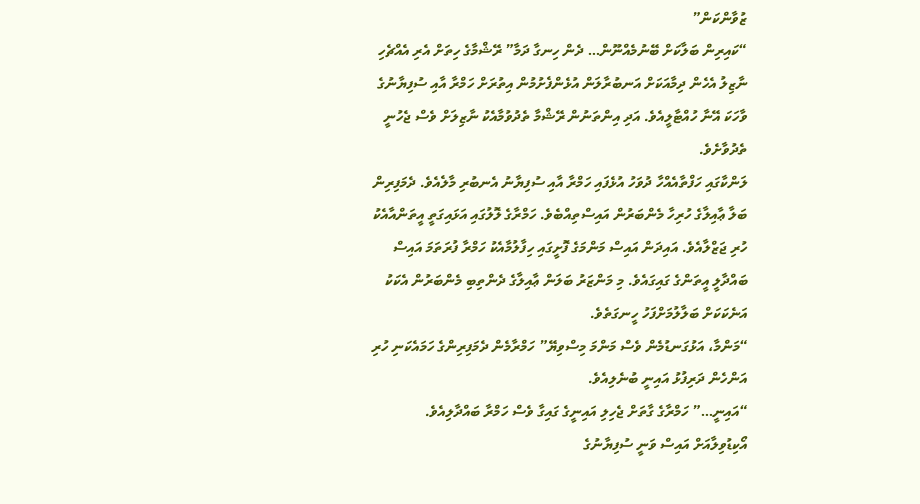ޒުވާންކަން”
“ކައިރިން ބަލާކަށް ބޭނުމެއްނޫން… ދެން ހިނގާ ދަމާ” ރޭޝްމާގެ ހިތަށް އެރި އެއްޗެހި ނާޒިލު އެހެން ދިމާއަކަށް އަނބުރާލަން އުޅެންފެށުމުން އިތުރަށް ހަމްރާ އާއި ސުފިޔާނުގެ ވާހަކަ އޭނާ ހުއްޓާލީއެވެ. އަދި އިންތަނުން ރޭޝްމާ ތެދުވުމާއެކު ނާޒިލަށް ވެސް ޖެހުނީ ތެދުވާށެވެ.
ލަންކާގައި ހަފްތާއެއްހާ ދުވަހު އުޅެފައި ހަމްރާ އާއި ސުފިޔާނު އެނބުރި މާލެއެވެ. ދެމަފިރިން ބަލާ ޢާއިލާގެ ހުރިހާ މެންބަރުން އައިސްތިއްބެވެ. ހަމްރާގެ ލޮލުގައި އަޅައިގަތީ އީތަންއާއެކު ހުރި ޖަޒްލާއެވެ. އައިދަން އައިސް މަންމަގެ ފޮށީގައި ހިފާލުމާއެކު ހަމްރާ ފުރަތަމަ އައިސް ބައްދާލީ އީތަންގެ ގައިގައެވެ. މި މަންޒަރު ބަލަން ޢާއިލާގެ ދެންތިބި މެންބަރުން އެކަކު އަނެކަކަށް ބަލާލުމަށްފަހު ހީނގަތެވެ.
“މަންމާ، އަޅުގަނޑުމެން ވެސް މަންމަ މިސްވިޔޭ” ހަމްރާމެން ދެމަފިރިންގެ ހަމައެކަނި ހުރި އަންހެން ދަރިފުޅު އައިނީ ބުނެލިއެވެ.
“އައިނީ…” ހަމްރާގެ ގާތަށް ޖެހިލި އައިނީގެ ގައިގާ ވެސް ހަމްރާ ބައްދާލިއެވެ.
އޯކިޑުވިލާއަށް އައިސް ވަނީ ސުފިޔާނުގެ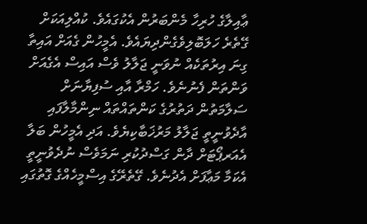ޢާއިލާގެ ހުރިހާ މެންބަރުން އެކުގައެވެ. ކުއްލިއަކަށް ގޭތެރެ ހަލަބޮލިވެގެންދިޔައެވެ. އެމީހުން ގެއަށް އައިތާ ގިނަ އިރުތަކެއް ނުވަނީ ޖަލާލު ވެސް އައިސް އެގެއަށް ވަންތަން ފެނުނެވެ. ހަމްރާ އާއި ސުފިޔާނަށް ސަލާމަތުން ދަތުރުގެ ކަންތައްތައް ނިންމާލާފައި އާދެވުނީތީ ޖަލާލު މަރުޚަބާކިޔެވެ. އަދި އެމީހުން ބަލާ އެއަރޕޯޓަށް ދާން ގަސްދުކުރި ނަމަވެސް ނުދެވުނީތީ އެކަމާ މަޢާފަށް އެދުނެވެ. ގޭތެރޭގެ އިސްމީހެއްގެ ގޮތުގައި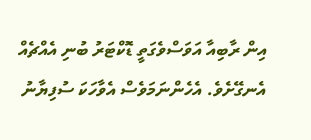އިން ރާބިއާ އަވަސްވެގަތީ ޑޮކްޓަރު ބުނި އެއްޗެއް އެނގޭށެވެ. އެހެންނަމަވެސް އެވާހަކަ ސުފިޔާނު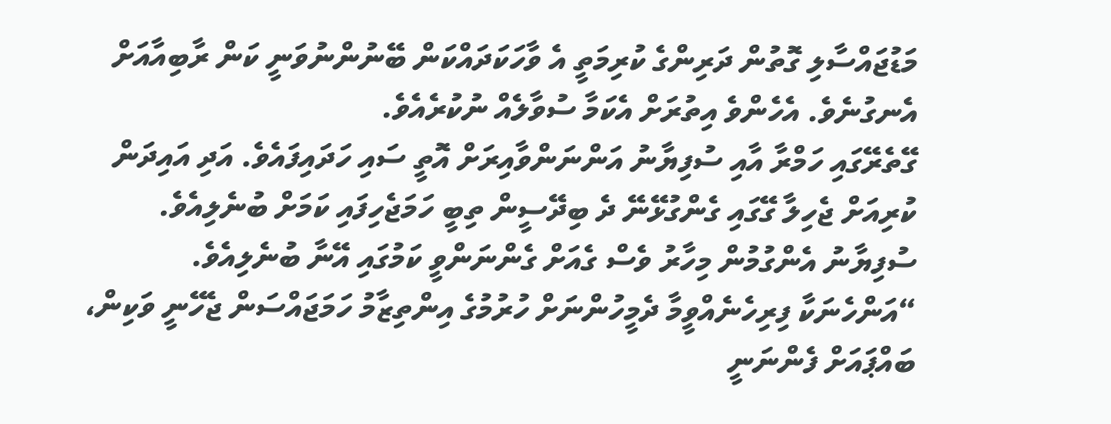މަޑުޖައްސާލި ގޮތުން ދަރިންގެ ކުރިމަތީ އެ ވާހަކަދައްކަން ބޭނުންނުވަނީ ކަން ރާބިއާއަށް އެނގުނެވެ. އެހެންވެ އިތުރަށް އެކަމާ ސުވާލެއް ނުކުރެއެވެ.
ގޭތެރޭގައި ހަމްރާ އާއި ސުފިޔާނު އަންނަންވާއިރަށް އޮތީ ސައި ހަދައިފައެވެ. އަދި އައިދަން ކުރިއަށް ޖެހިލާ ގޭގައި ގެންގުޅޭނޭ ދެ ބިދޭސީން ތިބީ ހަމަޖެހިފައި ކަމަށް ބުނެލިއެވެ. ސުފިޔާނު އެންގުމުން މިހާރު ވެސް ގެއަށް ގެންނަންވީ ކަމުގައި އޭނާ ބުނެލިއެވެ.
“އަންހެނަކާ ފިރިހެނެއްވީމާ ދެމީހުންނަށް ހުރުމުގެ އިންތިޒާމު ހަމަޖައްސަން ޖެހޭނީ ވަކިން، ބައްޕައަށް ފެންނަނީ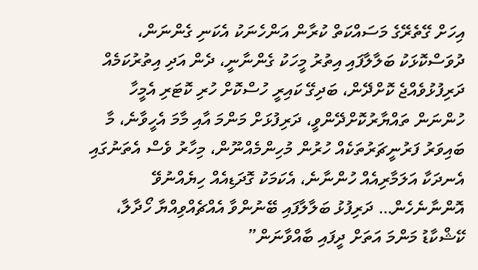އިހަށް ގޭތެރޭގެ މަސައްކަތް ކުރާން އަންހެނަކު އެކަނި ގެންނަން، ދުވަސްކޮޅަކު ބަލާލާފައި އިތުރު މީހަކު ގެންނާނީ، ދެން އަދި އިތުރުކަމެއް ދަރިފުޅުވެއްޖެ ކޮށްދޭން، ބަދިގޭ ކައިރީ ހުސްކޮށް ހުރި ކޮޓަރި އެމީހާ ހުންނަން ތައްޔާރުކޮށްދޭންވީ، ދަރިފުޅަށް މަންމަ އާއި މާމަ އެހީވާނެ، މާ ބައިވަރު ފަރުނީޗަރުތަކެއް ހުރުން މުހިންމެއްނޫން، މިހާރު ވެސް އެތަނުގައި އެނދަކާ އަލަމާރިއެއް ހުންނާނެ، އެކަމަކު ގޮދަޑިއެއް ހިޔެއްނުވޭ އޮންނާނެހެން… ދަރިފުޅު ބަލާލާފައި ބޭނުންވާ އެއްޗެއްވިއްޔާ ހޯދާލާ، ކޭޝްކާޑު މަންމަ އަތަށް ދީފައި ބާއްވާނަން”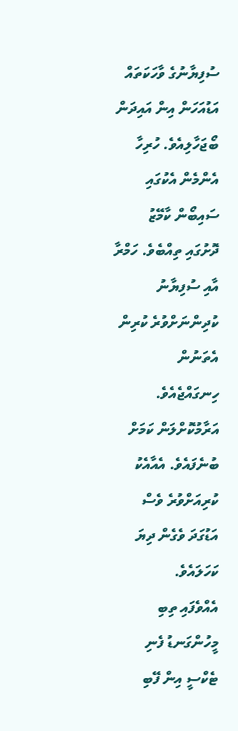ސުފިޔާނުގެ ވާހަކަތައް އަޑުއަހަން އިން އައިދަން ބޯޖަހާލިއެވެ. ހުރިހާ އެންމެން އެކުގައި ސައިބޯން ކާމޭޒު ދޮށުގައި ތިއްބެވެ. ހަމްރާ އާއި ސުފިޔާނު ކުދިންނަށްވުރެ ކުރިން އެތަނުން ހިނގައްޖެއެވެ. އަރާމުކޮށްލަން ކަމަށް ބުނެފައެވެ. އެއާއެކު ކުރިއަށްވުރެ ވެސް އަޑުގަދަ ވެގެން ދިޔަ ކަހަލައެވެ.
އެއްވެފައި ތިބި މީހުންގަނޑު ފެނި ޓެކްސީ އިން ފޭބި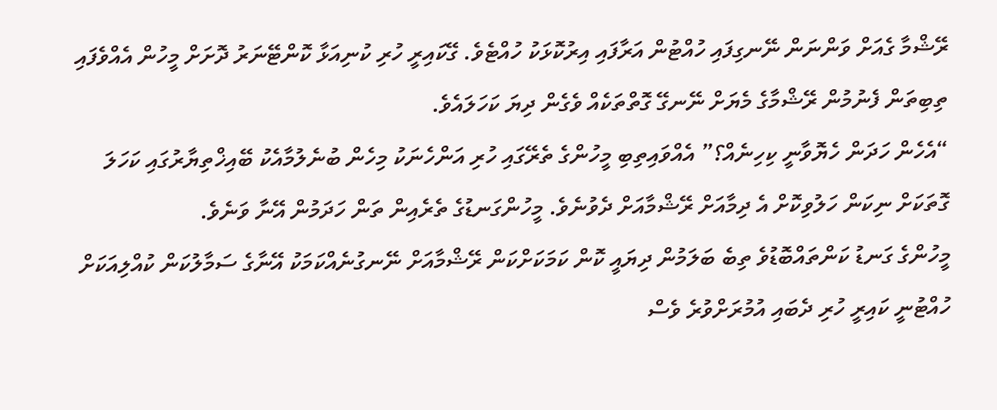ރޭޝްމާ ގެއަށް ވަންނަން ނޭނގިފައި ހުއްޓުން އަރާފައި އިރުކޮޅަކު ހުއްޓެވެ. ގޭކައިރީ ހުރި ކުނިއަޅާ ކޮންޓޭނަރު ދޮށަށް މީހުން އެއްވެފައި ތިބިތަން ފެނުމުން ރޭޝްމާގެ މެޔަށް ނޭނގޭ ގޮތްތަކެއް ވެގެން ދިޔަ ކަހަލައެވެ.
“އެހެން ހަދަން ހެޔޮވާނީ ކިހިނެއް؟” އެއްވައިތިބި މީހުންގެ ތެރޭގައި ހުރި އަންހެނަކު މިހެން ބުނެލުމާއެކު ބޭއިޚްތިޔާރުގައި ކަހަލަ ގޮތަކަށް ނިކަން ހަލުވިކޮށް އެ ދިމާއަށް ރޭޝްމާއަށް ދެވުނެވެ. މީހުންގަނޑުގެ ތެރެއިން ތަން ހަދަމުން އޭނާ ވަނެވެ.
މީހުންގެ ގަނޑު ކަންތައްބޮޑުވެ ތިބެ ބަލަމުން ދިޔައީ ކޮން ކަމަކަށްކަން ރޭޝްމާއަށް ނޭނގުނެއްކަމަކު އޭނާގެ ސަމާލުކަން ކުއްލިއަކަށް ހުއްޓުނީ ކައިރީ ހުރި ދެބައި އުމުރަށްވުރެ ވެސް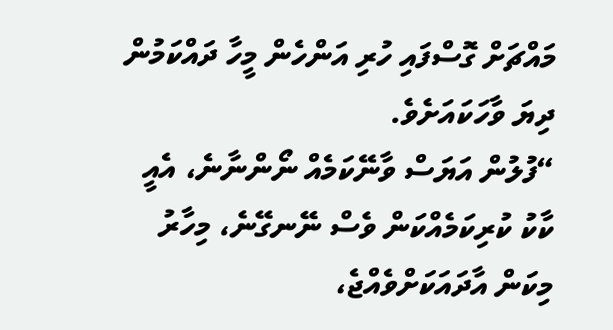މައްޗަށް ގޮސްފައި ހުރި އަންހެން މީހާ ދައްކަމުން ދިޔަ ވާހަކައަށެވެ.
“ފުލުން އަޔަސް ވާނޭކަމެއް ނޯންނާނެ، އެއީ ކާކު ކުރިކަމެއްކަން ވެސް ނޭނގޭނެ، މިހާރު މިކަން އާދައަކަށްވެއްޖެ،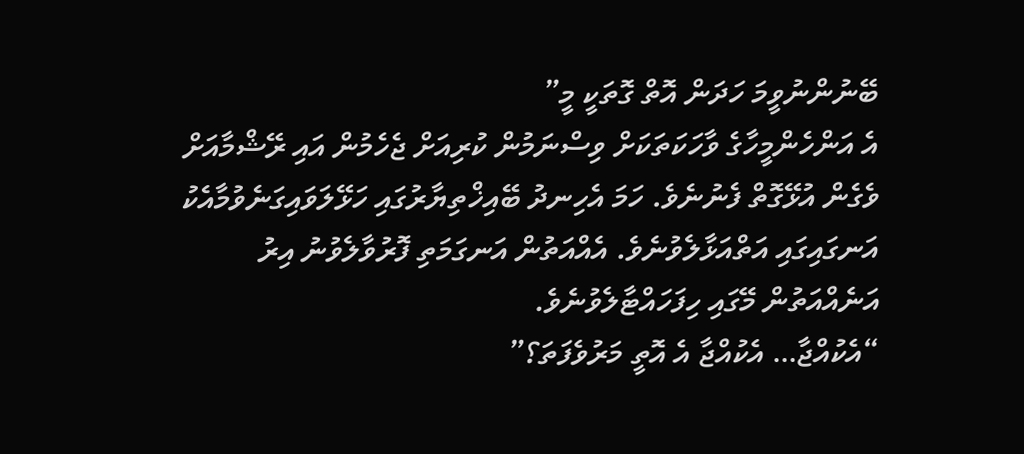ބޭނުންނުވީމަ ހަދަން އޮތް ގޮތަކީ މީ”
އެ އަންހެންމީހާގެ ވާހަކަތަކަށް ވިސްނަމުން ކުރިއަށް ޖެހެމުން އައި ރޭޝްމާއަށް ވެގެން އުޅޭގޮތް ފެނުނެވެ. ހަމަ އެހިނދު ބޭއިޚްތިޔާރުގައި ހަޅޭލަވައިގަނެވުމާއެކު އަނގައިގައި އަތްއަޅާލެވުނެވެ. އެއްއަތުން އަނގަމަތި ފޮރުވާލެވުނު އިރު އަނެއްއަތުން މޭގައި ހިފަހައްޓާލެވުނެވެ.
“އެކުއްޖާ… އެކުއްޖާ އެ އޮތީ މަރުވެފަތަ؟”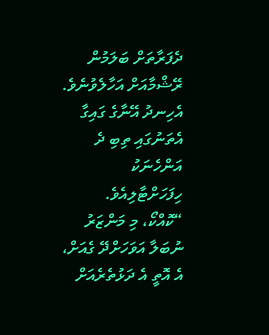ދެފަރާތަށް ބަލަމުން ރޭޝްމާއަށް އަހާލެވުނެވެ. އެހިނދު އޭނާގެ ގައިގާ އެތަނުގައި ތިބި ދެ އަންހެނަކު ހިފަހަށްޓާލިއެވެ.
“ކޮއްކޯ، މި މަންޒަރު ނުބަލާ އަވަހަށްދޭ ގެއަށް، އެ އޮތީ އެ ދަޅުތެރެއަށް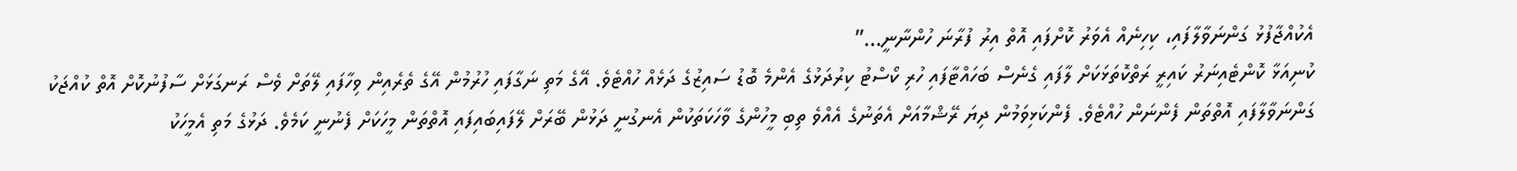އެކުއްޖާފުޅު ގަންނަވާލާފައި، ކިހިނެއް އެވަރު ކޮށްފައި އޮތް އިރު ފުރާނަ ހުންނާނީ…”
ކުނިއަޅާ ކޮންޓެއިނަރު ކައިރީ ރަތްކޮތަޅަކަށް ލާފައި ގެނެސް ބަހައްޓާފައި ހުރި ކޯސްޓު ކިރުދަޅުގެ އެންމެ ބޮޑު ސައިޒުގެ ދަޅެއް ހުއްޓެވެ. އޭގެ މަތި ނަގާފައި ހުރުމުން އޭގެ ތެރެއިން ވިހާފައި ލޭތަށް ވެސް ރަނގަޅަށް ސާފުނުކޮށް އޮތް ކުއްޖަކު ގަންނަވާލާފައި އޮތްތަން ފެންނަން ހުއްޓެވެ. ފެންކަޅިވަމުން ދިޔަ ރޭޝްމާއަށް އެތަނުގެ އެއްވެ ތިބި މީހުންގެ ވާހަކަތަކުން އެނގުނީ ދަޅުން ބޭރަށް ލޭފައިބައިފައި އޮތްތަން މީހަކަށް ފެނުނީ ކަމެވެ. ދަޅުގެ މަތި އެމީހަކު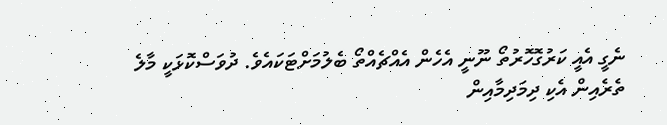ނެގީ އެއީ ކަރުގޮހޮރުތޯ ނޫނީ އެހެން އެއްޗެއްތޯ ބެލުމަށްޓަކައެވެ. ދުވަސްކޮޅަކީ މާލެ ތެރެއިން އެކި ދިމަދިމާއިން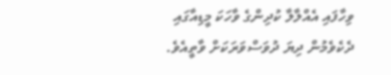ވިހާފައި އެއްލާލާ ކުދިންގެ ވާހަކަ މީޑިއާގައި ދެކެވެމުން ދިޔަ ދުވަސްވަރަކަށް ވާތީއެވެ.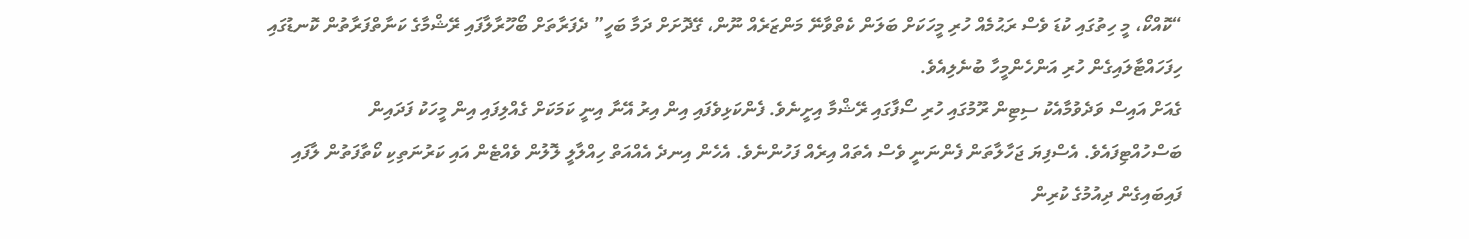“ކޮއްކޯ، މީ ހިތުގައި ކުޑަ ވެސް ރަޙުމެއް ހުރި މީހަކަށް ބަލަން ކެތްވާނޭ މަންޒަރެއް ނޫން، ގޭދޮށަށް ދަމާ ބަހީ” ދެފަރާތަށް ބޯހޫރާލާފައި ރޭޝްމާގެ ކަނާތްފަރާތުން ކޮނޑުގައި ހިފަހައްޓާލައިގެން ހުރި އަންހެންމީހާ ބުނެލިއެވެ.
ގެއަށް އައިސް ވަދެވުމާއެކު ސިޓިން ރޫމުގައި ހުރި ސޯފާގައި ރޭޝްމާ އިށީނެވެ. ފެންކަޅިވެފައި އިން އިރު އޭނާ އިނީ ކަމަކަށް ގެއްލިފައި އިން މީހަކު ފަދައިން ބަސްހުއްޓިފައެވެ. އެސްފިޔަ ޖަހާލާތަން ފެންނަނީ ވެސް އެތައް އިރެއް ފަހުންނެވެ. އެހެން އިނދެ އެއްއަތް ހިއްލާލީ ލޮލުން ވެއްޓެން އައި ކަރުނަތިކި ކޯތާފަތުން ލާފައި ފައިބައިގެން ދިއުމުގެ ކުރިން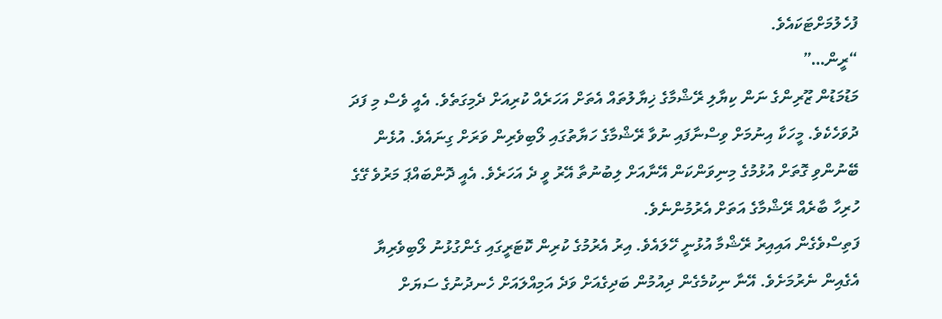ފުހެލުމަށްޓަކައެވެ.
“ރީން…”
މަޑުމަޑުން ޒޫރިންގެ ނަން ކިޔާލި ރޭޝްމާގެ ޚިޔާލުތައް އެތަށް އަހަރެއް ކުރިއަށް ދެމިގަތެވެ. އެއީ ވެސް މި ފަދަ ދުވަހެކެވެ. މީހަކާ އިނުމަށް ވިސްނާފައި ނުވާ ރޭޝްމާގެ ހަޔާތުގައި ލޯބިވެރިން ވަރަށް ގިނައެވެ. އުޅެން ބޭނުންވި ގޮތަށް އުޅުމުގެ މިނިވަންކަން އޭނާއަށް ލިބުނުތާ އޭރު ވީ ދެ އަހަރެވެ. އެއީ ދޮންބައްޕަ މަރުވެ ގޭގެ ހުރިހާ ބާރެއް ރޭޝްމާގެ އަތަށް އެރުމުންނެވެ.
ފަތިސްވެގެން އައިއިރު ރޭޝްމާ އުޅުނީ ހޭލައެވެ. އިރު އެރުމުގެ ކުރިން ކޮޓަރީގައި ގެންގުޅުނު ލޯބިވެރިޔާ އެގެއިން ނެރުމަށެވެ. އޭނާ ނިކުމެގެން ދިއުމުން ބަދިގެއަށް ވަދެ އަމިއްލައަށް ހެނދުނުގެ ސަޔަށް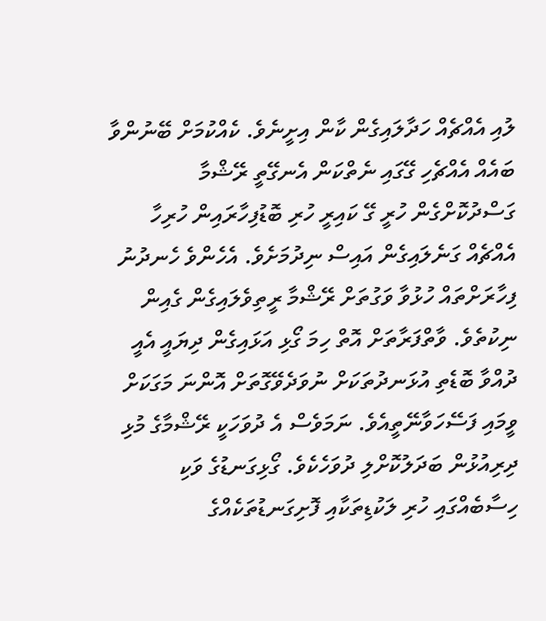ލުއި އެއްޗެއް ހަދާލައިގެން ކާން އިށީނެވެ. ކެއްކުމަށް ބޭނުންވާ ބައެއް އެއްޗެހި ގޭގައި ނެތްކަން އެނގޭތީ ރޭޝްމާ ގަސްދުކޮށްގެން ހުރީ ގޭ ކައިރީ ހުރި ބޮޑުފިހާރައިން ހުރިހާ އެއްޗެއް ގަނެލައިގެން އައިސް ނިދުމަށެވެ. އެހެންވެ ހެނދުނު ފިހާރަށްތައް ހުޅުވާ ވަގުތަށް ރޭޝްމާ ރީތިވެލައިގެން ގެއިން ނިކުތެވެ. ވާތްފަރާތަށް އޮތް ހިމަ ގޯޅި އަޅައިގެން ދިޔައީ އެއީ ދުއްވާ ބޮޑެތި އުޅަނދުތަކަށް ނުވަދެވޭގޮތަށް އޮންނަ މަގަކަށް ވީމައި ފަސޭހަވާނޭތީއެވެ. ނަމަވެސް އެ ދުވަހަކީ ރޭޝްމާގެ މުޅި ދިރިއުޅުން ބަދަލުކޮށްލި ދުވަހެކެވެ. ގޯޅިގަނޑުގެ ވަކި ހިސާބެއްގައި ހުރި ލަކުޑިތަކާއި ފޮށިގަނޑުތަކެއްގެ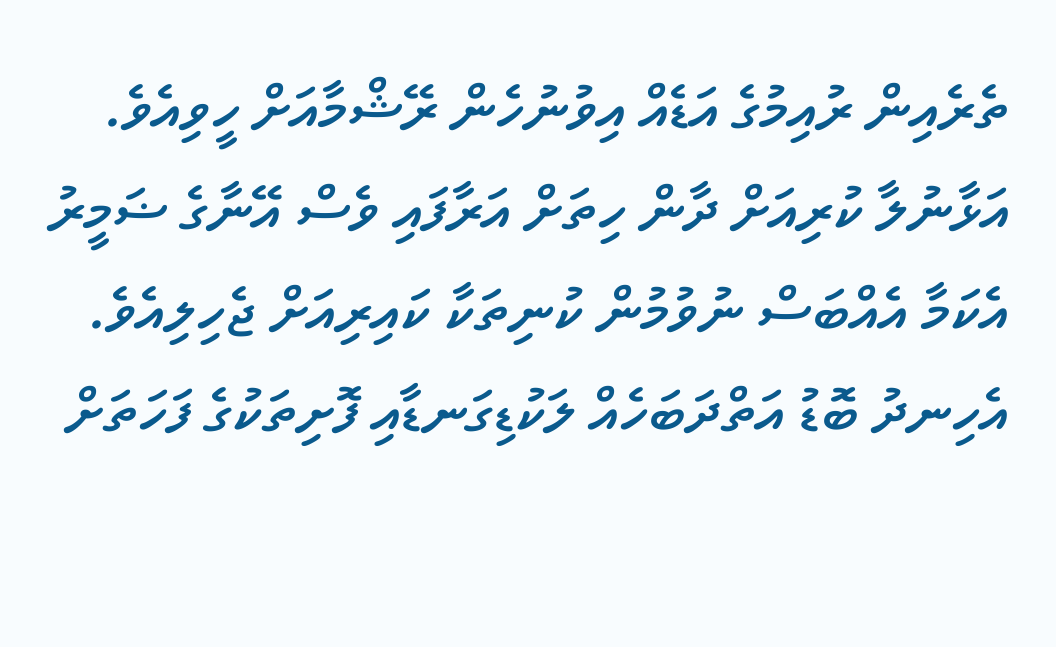ތެރެއިން ރުއިމުގެ އަޑެއް އިވުނުހެން ރޭޝްމާއަށް ހީވިއެވެ. އަޅާނުލާ ކުރިއަށް ދާން ހިތަށް އަރާފައި ވެސް އޭނާގެ ޟަމީރު އެކަމާ އެއްބަސް ނުވުމުން ކުނިތަކާ ކައިރިއަށް ޖެހިލިއެވެ. އެހިނދު ބޮޑު އަތްދަބަހެއް ލަކުޑިގަނޑާއި ފޮށިތަކުގެ ފަހަތަށް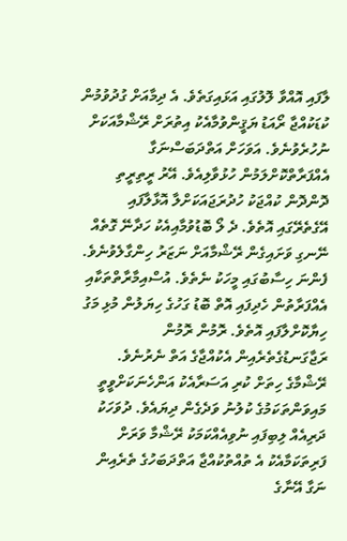ލާފައި އޮއްވާ ލޮލުގައި އަޅައިގަތެވެ. އެ ދިމާއަށް ގުދުވުމުން ކުޑަކުއްޖާ ރޯއަޑު ޔަޤީންވުމާއެކު އިތުރަށް ރޭޝްމާއަކަށް ނުހުރެވުނެވެ. އަވަހަށް އަތްދަބަސްނަގާ އެއްފަރާތްކޮށްލަމުން ހުޅުވާލިއެވެ. އޭރު ރީތިރީތި ދޮންދޮން ކުއްޖަކު ހުދުރަޖައަކަށްލާ އޮޅާލާފައި އޭގެތެރޭގައި އޮތެވެ. ދެ ލޯ ބޮޑުވުމާއިއެކު ހަދާނޭ ގޮތެއް ނޭނގި ވަށައިގެން ރޭޝްމާއަށް ނަޒަރު ހިންގާލެވުނެވެ. ފެންނަ ހިސާބުގައި މީހަކު ނެތެވެ. އުސްއިމާރާތްތަކާއި އެއްފަރާތުން ހެދިފައި އޮތް ބޮޑު ގަހުގެ ހިޔަލުން މުޅި މަގު ހިޔާކޮށްލާފައި އޮތެވެ. ރޮމުން ރޮމުން ރަޖާގަނޑުގެތެރެއިން އެކުއްޖާގެ އަތް ނެރުނެވެ. ރޭޝްމާގެ ހިތަށް ކުރި އަސަރާއެކު އަންހެނަކަށްވީތީ މައިވަންތަކަމުގެ ކުލުނު ވަދެގެން ދިޔައެވެ. ދުވަހަކު ދަރިއެއް ލިބިފައި ނުވިއެއްކަމަކު ރޭޝްމާ ވަރަށް ފަރިތަކަމާއެކު އެ ތުއްތުކުއްޖާ އަތްދަބަހުގެ ތެރެއިން ނަގާ އޭނާގެ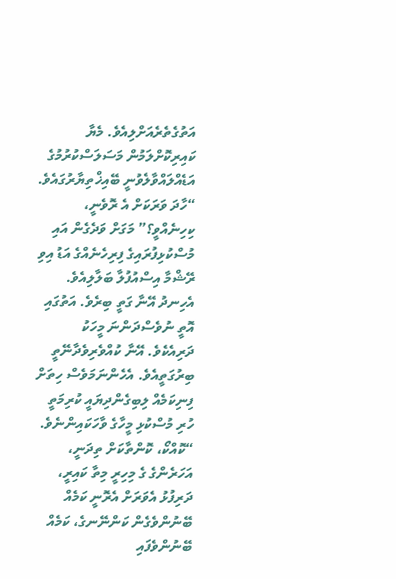އަތުގެތެރެއަށްލިއެވެ. މެޔާ ކައިރިކޮށްލަމުން މަސަލަސްކުރުމުގެ އަޑެއްލައްވާލެވުނީ ބޭއިޚްތިޔާރުގައެވެ.
“ހާދަ ވަރަކަށް އެ ރޮވެނީ، ކިހިނެއްވީ؟” މަގަށް ވަދެގެން އައި މުސްކުޅިފުރައިގެ ފިރިހެނެއްގެ އަޑު އިވި ރޭޝްމާ އިސްއުފުލާ ބަލާލިއެވެ. އެހިނދު އޭނާ ގަތީ ބިރެވެ. އަތުގައި އޮތީ ނުވެސްދަންނަ މީހަކު ދަރިއެކެވެ. އޭނާ ކުއްވެރިވެދާނޭތީ ބިރުގަތީއެވެ. އެހެންނަމަވެސް ހިތަށް ފިނިކަމެއް ލިބިގެންދިޔައީ ކުރިމަތީ ހުރި މުސްކުޅި މީހާގެ ވާހަކައިންނެވެ.
“ކޮއްކޯ، ކޮންތާކަށް ތިދަނީ، އަހަރެންގެ ގެ މިހިރީ މިތާ ކައިރީ، ދަރިފުޅު އެވަރަށް އެރޮނީ ކަމެއް ބޭނުންވެގެން ކަންނޭނގެ، ކަމެއް ބޭނުންވެފައި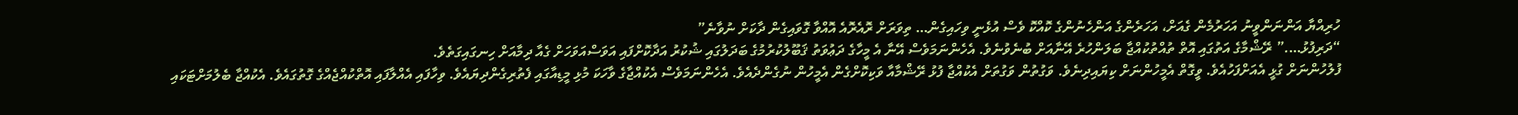ހުރިއްޔާ އަންނަންވީނު އަހަރުމެން ގެއަށް، އަހަރެންގެ އަންހެނުންގެ ކޮއްކޮ ވެސް އުޅެނީ ވިހައިގެން… ތިވަރަށް ރޮއެރޮއެ އޮއްވާ ގޮވައިގެން ދާކަށް ނުވާނެ”
“ދަރިފުޅު….” ރޭޝްމާގެ އަތުގައި އޮތް ތުއްތުކުއްޖާ ބަލަންހުރެ އޭނާއަށް ބުނެވުނެވެ. އެހެންނަމަވެސް އޭނާ އެ މީހާގެ ދަޢުވަތު ޤަބޫލުކުރުމުގެ ބަދަލުގައި ޝުކުރު އަދާކޮށްފައި އަވަސްއަވަހަށް ގެއާ ދިމާއަށް ހިނގައިގަތެވެ.
ފުލުހުންނަށް ގުޅީ އެއަށްފަހުއެވެ. ވީގޮތް އެމީހުންނަށް ކިޔައިދިނެވެ. ވަގުތުން ވަގުތަށް އެކުއްޖާ ފުޅު ރޭޝްމާއާ ވަކިކޮށްގެން އެމީހުން ނުގެންދެއެވެ. އެހެންނަމަވެސް އެކުއްޖާގެ ވާހަކަ މުޅި މީޑިއާގައި ފެތުރިގެންދިޔައެވެ. ވިހާފައި އެއްލާފައި އޮތްކުއްޖެއްގެ ގޮތުގައެވެ. އެކުއްޖާ ބެލުމަށްޓަކައި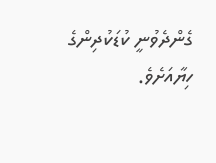ގެންދެވުނީ ކުޑަކުދިންގެ ހިޔާއަށެވެ.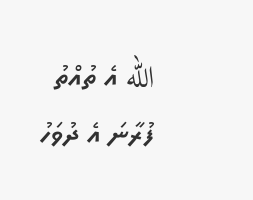الله އެ ތުއްތު ފުރާނަ އެ ދުވަހު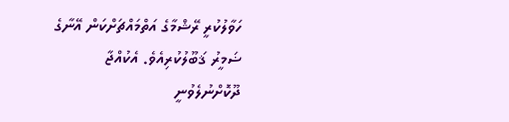ހަވާލުކުރީ ރޭޝްމާގެ އަތްމައްޗަށްކަން އޭނާގެ ޟަމީރު ޤަބޫލުކުރިއެވެ. އެކުއްޖާ ދޫކޮށްނުލެވުނީ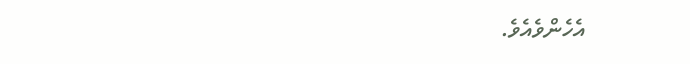އެހެންވެއެވެ.